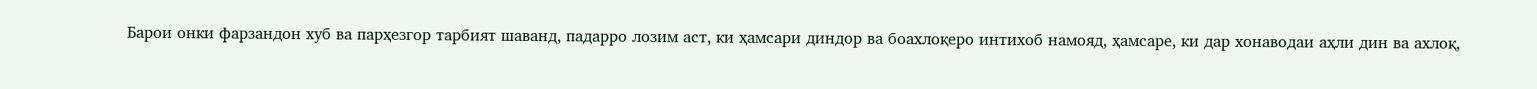Барои онки фарзандон хуб ва парҳезгор тарбият шаванд, падарро лозим аст, ки ҳамсари диндор ва боахлоқеро интихоб намояд, ҳамсаре, ки дар хонаводаи аҳли дин ва ахлоқ,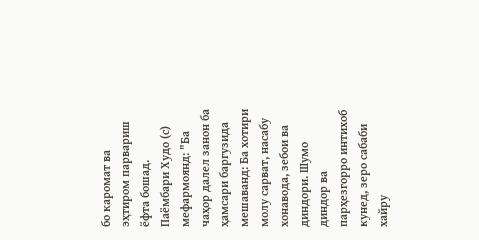бо каромат ва эҳтиром парвариш ёфта бошад.
Паёмбари Худо (с) мефармоянд: "Ба чаҳор далел занон ба ҳамсари баргузида мешаванд: Ба хотири молу сарват, насабу хонавода, зебои ва диндори. Шумо диндор ва парҳезгорро интихоб кунед, зеро сабаби хайру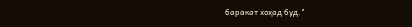баракат хоҳад буд."